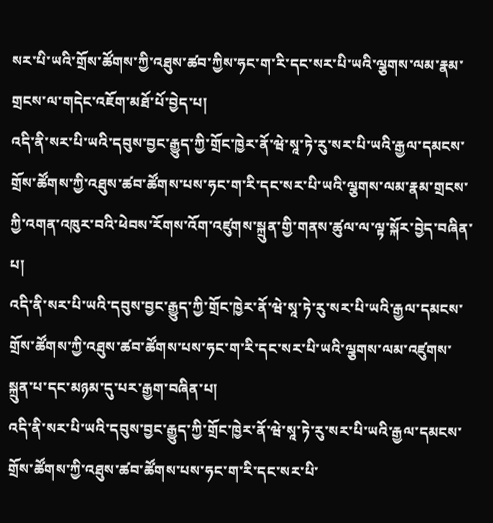སར་པི་ཡའི་གྲོས་ཚོགས་ཀྱི་འཐུས་ཚབ་ཀྱིས་ཧང་ག་རི་དང་སར་པི་ཡའི་ལྕགས་ལམ་རྣམ་གྲངས་ལ་གདེང་འཇོག་མཐོ་པོ་བྱེད་པ།
འདི་ནི་སར་པི་ཡའི་དབུས་བྱང་རྒྱུད་ཀྱི་གྲོང་ཁྱེར་ནོ་ཝེ་སཱ་ཏེ་རུ་སར་པི་ཡའི་རྒྱལ་དམངས་གྲོས་ཚོགས་ཀྱི་འཐུས་ཚབ་ཚོགས་པས་ཧང་ག་རི་དང་སར་པི་ཡའི་ལྕགས་ལམ་རྣམ་གྲངས་ཀྱི་འགན་འཁུར་བའི་ཕེབས་རོགས་འོག་འཛུགས་སྐྲུན་གྱི་གནས་ཚུལ་ལ་ལྟ་སྐོར་བྱེད་བཞིན་པ།
འདི་ནི་སར་པི་ཡའི་དབུས་བྱང་རྒྱུད་ཀྱི་གྲོང་ཁྱེར་ནོ་ཝེ་སཱ་ཏེ་རུ་སར་པི་ཡའི་རྒྱལ་དམངས་གྲོས་ཚོགས་ཀྱི་འཐུས་ཚབ་ཚོགས་པས་ཧང་ག་རི་དང་སར་པི་ཡའི་ལྕགས་ལམ་འཛུགས་སྐྲུན་པ་དང་མཉམ་དུ་པར་རྒྱག་བཞིན་པ།
འདི་ནི་སར་པི་ཡའི་དབུས་བྱང་རྒྱུད་ཀྱི་གྲོང་ཁྱེར་ནོ་ཝེ་སཱ་ཏེ་རུ་སར་པི་ཡའི་རྒྱལ་དམངས་གྲོས་ཚོགས་ཀྱི་འཐུས་ཚབ་ཚོགས་པས་ཧང་ག་རི་དང་སར་པི་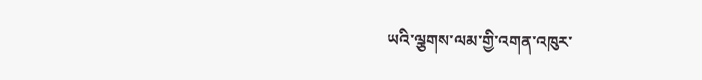ཡའི་ལྕགས་ལམ་གྱི་འགན་འཁུར་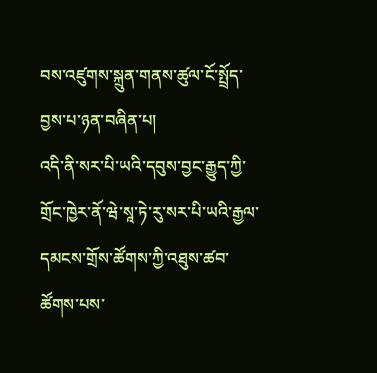བས་འཛུགས་སྐྲུན་གནས་ཚུལ་ངོ་སྤྲོད་བྱས་པ་ཉན་བཞིན་པ།
འདི་ནི་སར་པི་ཡའི་དབུས་བྱང་རྒྱུད་ཀྱི་གྲོང་ཁྱེར་ནོ་ཝེ་སཱ་ཏེ་རུ་སར་པི་ཡའི་རྒྱལ་དམངས་གྲོས་ཚོགས་ཀྱི་འཐུས་ཚབ་ཚོགས་པས་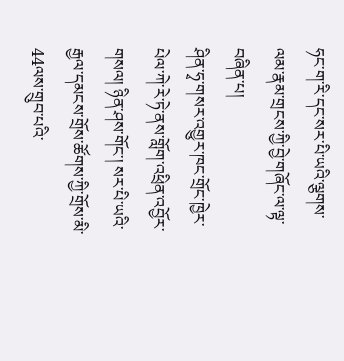ཧང་ག་རི་དང་སར་པི་ཡའི་ལྕགས་ལམ་རྣམ་གྲངས་ཀྱི་བྱེ་གཞོང་ལ་ལྟ་བཞིན་པ།
ཤིན་ཧྭ་གསར་འགྱུར་ཁང་གྲོང་ཁྱེར་པེལ་ཀེ་རེ་ཏེ་ནས་གློག་འཕྲིན་འབྱོར་གསལ། ཉིན་ཤས་གོང་། སར་པི་ཡའི་རྒྱལ་དམངས་གྲོས་ཚོགས་ཀྱི་གྲོས་མི་44ལས་གྲུབ་པའི་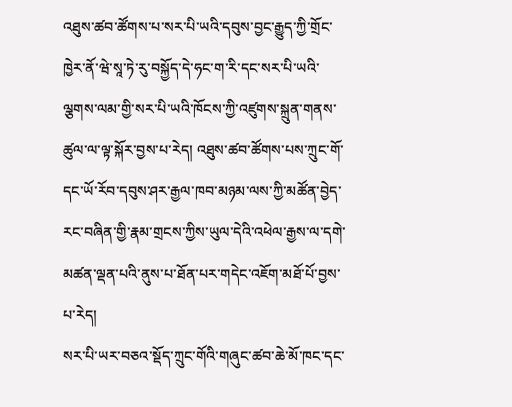འཐུས་ཚབ་ཚོགས་པ་སར་པི་ཡའི་དབུས་བྱང་རྒྱུད་ཀྱི་གྲོང་ཁྱེར་ནོ་ཝེ་སཱ་ཏེ་རུ་བསྐྱོད་དེ་ཧང་ག་རི་དང་སར་པི་ཡའི་ལྕགས་ལམ་གྱི་སར་པི་ཡའི་ཁོངས་ཀྱི་འཛུགས་སྐྲུན་གནས་ཚུལ་ལ་ལྟ་སྐོར་བྱས་པ་རེད། འཐུས་ཚབ་ཚོགས་པས་ཀྲུང་གོ་དང་ཡོ་རོབ་དབུས་ཤར་རྒྱལ་ཁབ་མཉམ་ལས་ཀྱི་མཚོན་བྱེད་རང་བཞིན་གྱི་རྣམ་གྲངས་ཀྱིས་ཡུལ་དེའི་འཕེལ་རྒྱས་ལ་དགེ་མཚན་ལྡན་པའི་ནུས་པ་ཐོན་པར་གདེང་འཇོག་མཐོ་པོ་བྱས་པ་རེད།
སར་པི་ཡར་བཅའ་སྡོད་ཀྲུང་གོའི་གཞུང་ཚབ་ཆེ་མོ་ཁང་དང་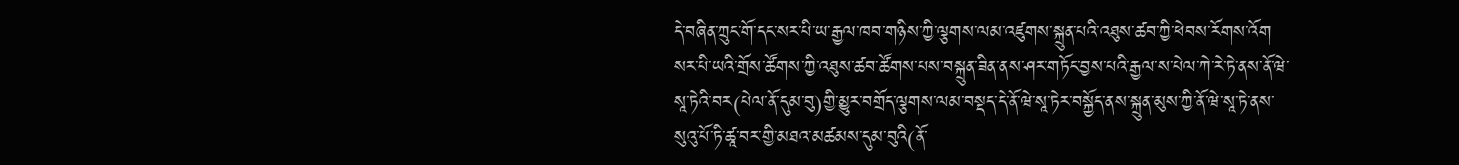དེ་བཞིན་ཀྲུང་གོ་དང་སར་པི་ཡ་རྒྱལ་ཁབ་གཉིས་ཀྱི་ལྕགས་ལམ་འཛུགས་སྐྲུན་པའི་འཐུས་ཚབ་ཀྱི་ཕེབས་རོགས་འོག སར་པི་ཡའི་གྲོས་ཚོགས་ཀྱི་འཐུས་ཚབ་ཚོགས་པས་བསྐྲུན་ཟིན་ནས་ཤར་གཏོང་བྱས་པའི་རྒྱལ་ས་པེལ་ཀེ་རེ་ཏེ་ནས་ནོ་ཝེ་སཱ་ཏེའི་བར(པེལ་ནོ་དུམ་བུ)གྱི་མྱུར་བགྲོད་ལྕགས་ལམ་བསྡད་དེ་ནོ་ཝེ་སཱ་ཏེར་བསྐྱོད་ནས་སྐྲུན་མུས་ཀྱི་ནོ་ཝེ་སཱ་ཏེ་ནས་སུའུ་པོ་ཏི་ཚཱ་བར་གྱི་མཐའ་མཚམས་དུམ་བུའི(ནོ་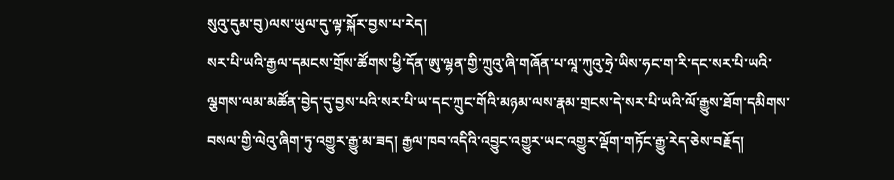སུའུ་དུམ་བུ)ལས་ཡུལ་དུ་ལྟ་སྐོར་བྱས་པ་རེད།
སར་པི་ཡའི་རྒྱལ་དམངས་གྲོས་ཚོགས་ཕྱི་དོན་ཨུ་ལྷན་གྱི་ཀྲུའུ་ཞི་གཞོན་པ་ལཱ་ཀུའུ་ཧྲེ་ཡིས་ཧང་ག་རི་དང་སར་པི་ཡའི་ལྕགས་ལམ་མཚོན་བྱེད་དུ་བྱས་པའི་སར་པི་ཡ་དང་ཀྲུང་གོའི་མཉམ་ལས་རྣམ་གྲངས་དེ་སར་པི་ཡའི་ལོ་རྒྱུས་ཐོག་དམིགས་བསལ་གྱི་ལེའུ་ཞིག་ཏུ་འགྱུར་རྒྱུ་མ་ཟད། རྒྱལ་ཁབ་འདིའི་འབྱུང་འགྱུར་ཡང་འགྱུར་ལྡོག་གཏོང་རྒྱུ་རེད་ཅེས་བརྗོད།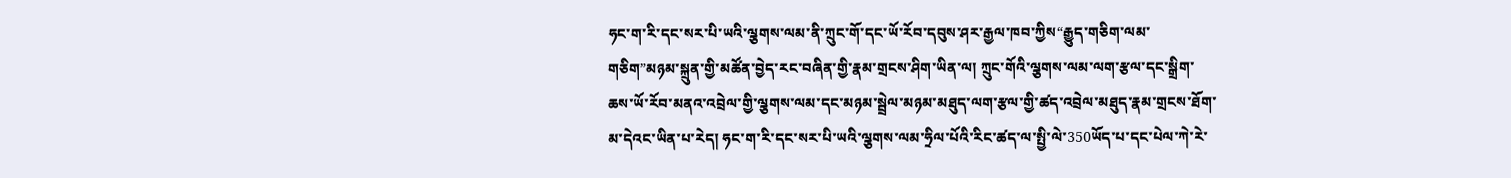ཧང་ག་རི་དང་སར་པི་ཡའི་ལྕགས་ལམ་ནི་ཀྲུང་གོ་དང་ཡོ་རོབ་དབུས་ཤར་རྒྱལ་ཁབ་ཀྱིས“རྒྱུད་གཅིག་ལམ་གཅིག”མཉམ་སྐྲུན་གྱི་མཚོན་བྱེད་རང་བཞིན་གྱི་རྣམ་གྲངས་ཤིག་ཡིན་ལ། ཀྲུང་གོའི་ལྕགས་ལམ་ལག་རྩལ་དང་སྒྲིག་ཆས་ཡོ་རོབ་མནའ་འབྲེལ་གྱི་ལྕགས་ལམ་དང་མཉམ་སྦྲེལ་མཉམ་མཐུད་ལག་རྩལ་གྱི་ཚད་འབྲེལ་མཐུད་རྣམ་གྲངས་ཐོག་མ་དེའང་ཡིན་པ་རེད། ཧང་ག་རི་དང་སར་པི་ཡའི་ལྕགས་ལམ་ཧྲིལ་པོའི་རིང་ཚད་ལ་སྤྱི་ལེ་350ཡོད་པ་དང་པེལ་ཀེ་རེ་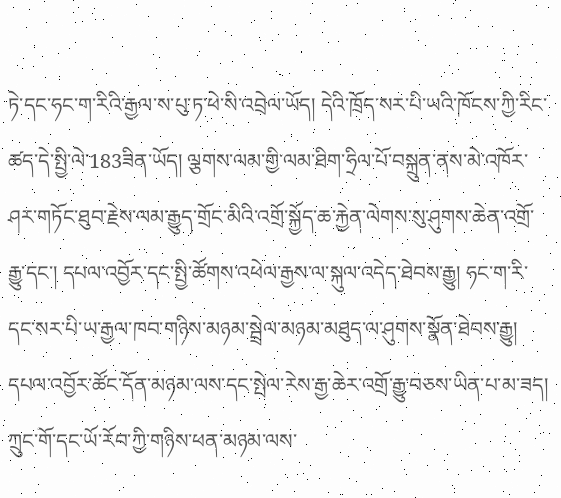ཏེ་དང་ཧང་ག་རིའི་རྒྱལ་ས་པུ་ཏ་ཕེ་སི་འབྲེལ་ཡོད། དེའི་ཁྲོད་སར་པི་ཡའི་ཁོངས་ཀྱི་རིང་ཚད་དེ་སྤྱི་ལེ་183ཟིན་ཡོད། ལྕགས་ལམ་གྱི་ལམ་ཐིག་ཧྲིལ་པོ་བསྐྲུན་ནས་མེ་འཁོར་ཤར་གཏོང་ཐུབ་རྗེས་ལམ་རྒྱུད་གྲོང་མིའི་འགྲོ་སྐྱོད་ཆ་རྐྱེན་ལེགས་སུ་ཤུགས་ཆེན་འགྲོ་རྒྱུ་དང་། དཔལ་འབྱོར་དང་སྤྱི་ཚོགས་འཕེལ་རྒྱས་ལ་སྐུལ་འདེད་ཐེབས་རྒྱུ། ཧང་ག་རི་དང་སར་པི་ཡ་རྒྱལ་ཁབ་གཉིས་མཉམ་སྦྲེལ་མཉམ་མཐུད་ལ་ཤུགས་སྣོན་ཐེབས་རྒྱུ། དཔལ་འབྱོར་ཚོང་དོན་མཉམ་ལས་དང་སྤེལ་རེས་རྒྱ་ཆེར་འགྲོ་རྒྱུ་བཅས་ཡིན་པ་མ་ཟད། ཀྲུང་གོ་དང་ཡོ་རོབ་ཀྱི་གཉིས་ཕན་མཉམ་ལས་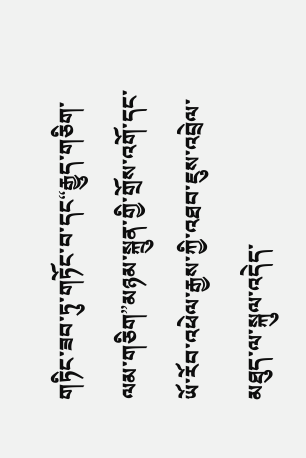གཏིང་ཟབ་ཏུ་གཏོང་བ་དང“རྒྱུད་གཅིག་ལམ་གཅིག”མཉམ་སྐྲུན་གྱི་གྲོས་འགོ་དང་ཡོ་རོབ་འཕེལ་རྒྱས་ཀྱི་འཐབ་ཇུས་འབྲེལ་མཐུད་ལ་སྐུལ་འདེད་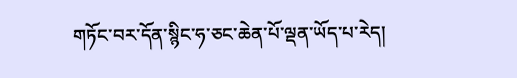གཏོང་བར་དོན་སྙིང་ཧ་ཅང་ཆེན་པོ་ལྡན་ཡོད་པ་རེད།